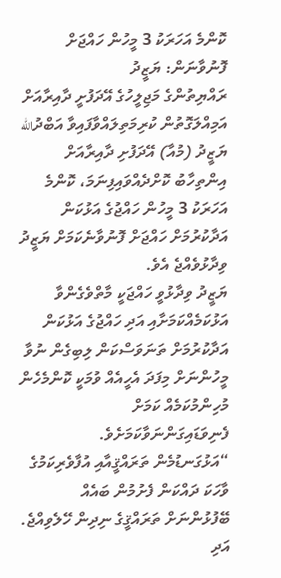ކޮންމެ އަހަރަކު 3 މީހުން ހައްޖަށް ފޮނުވާނަން: ޔަޒީދު
ރައްޔިތުންގެ މަޖިލީހުގެ އޭދަފުށީ ދާއިރާއަށް އަމިއްލަގޮތުން ކުރިމަތިލައްވާފައިވާ އަބްދުالله ޔަޒީދު (މުއާ) އޭދަފުށި ދާއިރާއަށް އިންތިހާބު ކޮށްދެއްވައިފިނަމަ، ކޮންމެ އަހަރަކު 3 މީހުން ހައްޖުގެ އަޅުކަން އަދާކުރުމަށް ހައްޖަށް ފޮނުވާނެކަމަށް ޔަޒީދު ވިދާޅުވެއްޖެ އެވެ.
ޔަޒީދު ވިދާޅުވީ ހައްޖަކީ މާތްވެގެންވާ އަޅުކަމެއްކަމަށާއި އަދި ހައްޖުގެ އަޅުކަން އަދާކުރުމަށް ތަނަވަސްކަން ލިބިގެން ނުވާ މީހުންނަށް މިފަދަ އެހީއެއް ވުމަކީ ކޮންމެހެން މުހިންމުކަމެއް ކަމަށް ފެނިވަޑައިގަންނަވާކަމަށެވެ.
“އަޅުގަނޑުމެން ތަރައްޤީއާއި އުފާވެރިކަމުގެ ވާހަކަ ދައްކަން ފެށުމުން ބައެއް ބޭފުޅުންނަށް ތަރައްޤީގެ ނިދިން ހޭލެވިއްޖެ. އަދި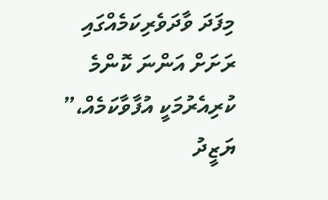މިފަދަ ވާދަވެރިކަމެއްގައި ރަށަށް އަންނަ ކޮންމެ ކުރިއެރުމަކީ އުފާވާކަމެއް،” ޔަޒީދު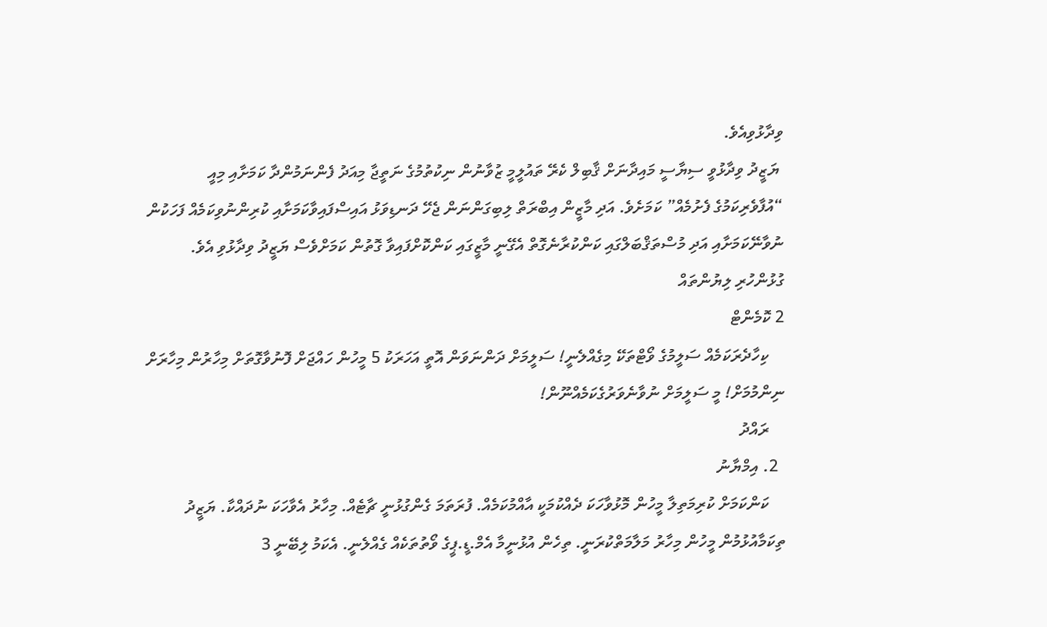ވިދާޅުވިއެވެ.
 ޔަޒީދު ވިދާޅުވީ ސިޔާސީ މައިދާނަށް ޤާބިލް ކެރޭ ތައުލީމީ ޒުވާނުން ނިކުތުމުގެ ނަތީޖާ މިއަދު ފެންނަމުންދާ ކަމަށާއި މިއީ “އުފާވެރިކަމުގެ ފެށުމެއް” ކަމަށެވެ. އަދި މާޒީން އިބްރަތް ލިބިގަންނަން ޖެހޭ ދަނޑިވަޅު އައިސްފައިވާކަމަށާއި ކުރިންނުވިކަމެއް ފަހަކުން ނުވާނޭކަމަށާއި އަދި މުސްތަޤްބަލްގައި ކަންކުރާނެގޮތް އެގޭނީ މާޒީގައި ކަންކޮށްފައިވާ ގޮތުން ކަމަށްވެސް ޔަޒީދު ވިދާޅުވި އެވެ.
ގުޅުންހުރި ލިޔުންތައް
2 ކޮމެންޓް
    ކިހާދެރަކަމެއް ސަލީމުގެ ވޯޓްތަކޭ މިގެއްލެނީ! ސަލީމަށް ދަންނަވަން އޮތީ އަހަރަކު 5 މީހުން ހައްޖަށް ފޮނުވާގޮތަށް މިހާރުން މިހާރަށް ނިންމުމަށް! މީ ސަލީމަށް ނުވާނެވަރުގެކަމެއްނޫން!
    ރައްދު
  2. އިމްޔާނު
    ކަންކަމަށް ކުރިމަތިލާ މީހުން މޮޅުވާހަކަ ދެއްކުމަކީ އާއްމުކަމެއް. ފުރަތަމަ ގެންގުޅުނީ ޗާޓެއް. މިހާރު އެވާހަކަ ނުދައްކާ. ޔަޒީދު ތިކަމާއުޅުމުން މީހުން މިހާރު މަލާމަތްކުރަނީ. ތިހެން އުޅުނީމާ އެމް.ޑީ.ޕީގެ ވޯތުތަކެއް ގެއްލެނީ. އެކަމު ލިބޭނީ 3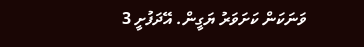ވަނަކަން ކަށަވަރު ޔަގީން. އޭދަފުށީ 3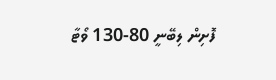ފޮށިން ލިބޭނީ 80-130 ވޯޓާ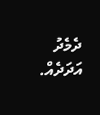ދެމެދު އަދަދެއް.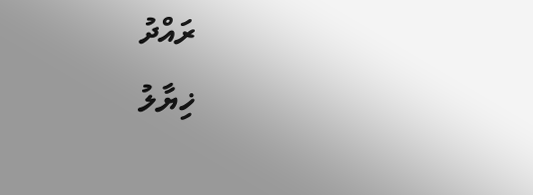ރައްދު
ޚިޔާލު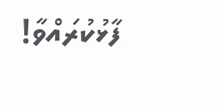ފާޅުކުރައްވާ!